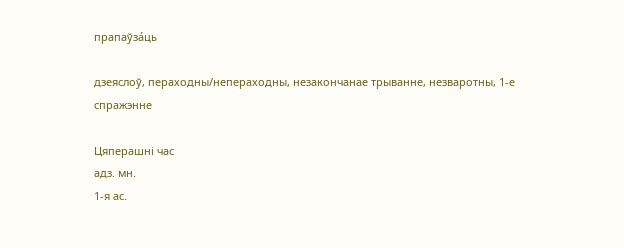прапаўза́ць

дзеяслоў, пераходны/непераходны, незакончанае трыванне, незваротны, 1-е спражэнне

Цяперашні час
адз. мн.
1-я ас.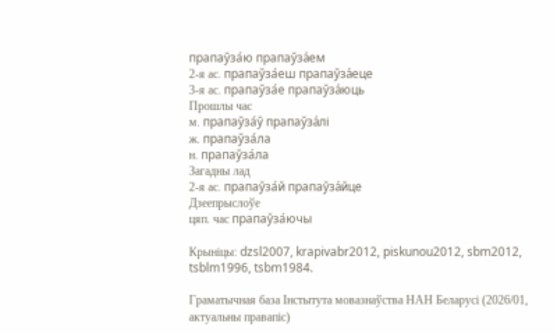прапаўза́ю прапаўза́ем
2-я ас. прапаўза́еш прапаўза́еце
3-я ас. прапаўза́е прапаўза́юць
Прошлы час
м. прапаўза́ў прапаўза́лі
ж. прапаўза́ла
н. прапаўза́ла
Загадны лад
2-я ас. прапаўза́й прапаўза́йце
Дзеепрыслоўе
цяп. час прапаўза́ючы

Крыніцы: dzsl2007, krapivabr2012, piskunou2012, sbm2012, tsblm1996, tsbm1984.

Граматычная база Інстытута мовазнаўства НАН Беларусі (2026/01, актуальны правапіс)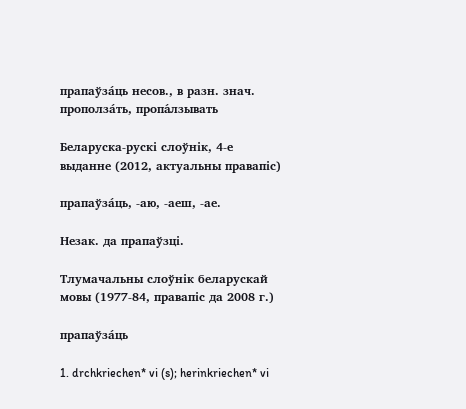прапаўза́ць несов., в разн. знач. прополза́ть, пропа́лзывать

Беларуска-рускі слоўнік, 4-е выданне (2012, актуальны правапіс)

прапаўза́ць, ‑аю, ‑аеш, ‑ае.

Незак. да прапаўзці.

Тлумачальны слоўнік беларускай мовы (1977-84, правапіс да 2008 г.)

прапаўза́ць

1. drchkriechen* vi (s); herinkriechen* vi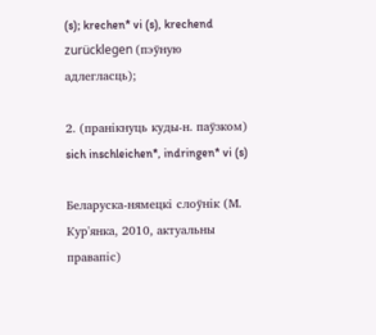(s); krechen* vi (s), krechend zurücklegen (пэўную адлегласць);

2. (пранікнуць куды-н. паўзком) sich inschleichen*, indringen* vi (s)

Беларуска-нямецкі слоўнік (М. Кур'янка, 2010, актуальны правапіс)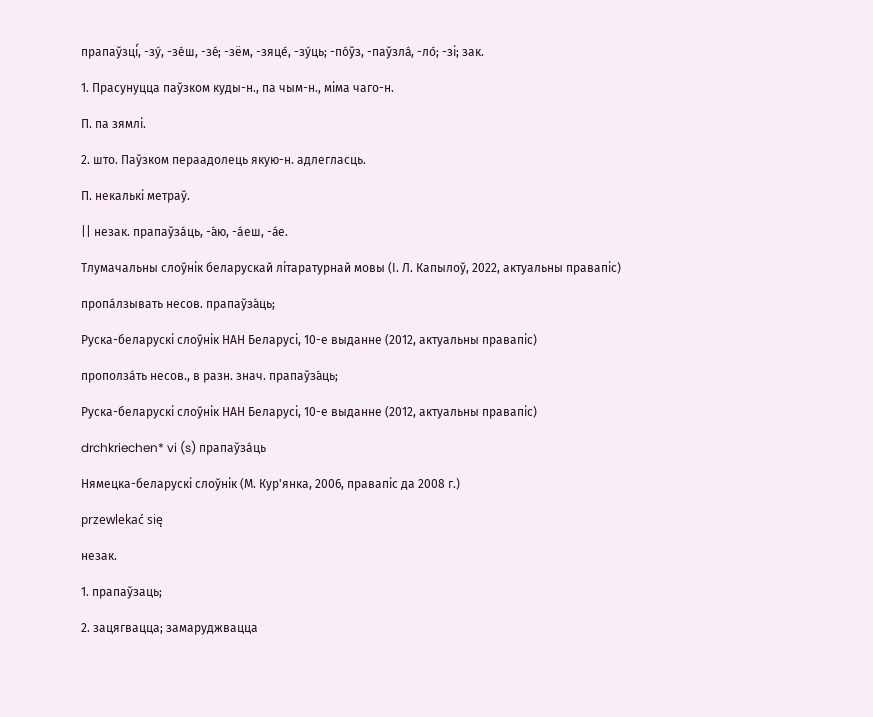прапаўзці́, -зу́, -зе́ш, -зе́; -зём, -зяце́, -зу́ць; -по́ўз, -паўзла́, -ло́; -зі; зак.

1. Прасунуцца паўзком куды-н., па чым-н., міма чаго-н.

П. па зямлі.

2. што. Паўзком пераадолець якую-н. адлегласць.

П. некалькі метраў.

|| незак. прапаўза́ць, -а́ю, -а́еш, -а́е.

Тлумачальны слоўнік беларускай літаратурнай мовы (І. Л. Капылоў, 2022, актуальны правапіс)

пропа́лзывать несов. прапаўза́ць;

Руска-беларускі слоўнік НАН Беларусі, 10-е выданне (2012, актуальны правапіс)

прополза́ть несов., в разн. знач. прапаўза́ць;

Руска-беларускі слоўнік НАН Беларусі, 10-е выданне (2012, актуальны правапіс)

drchkriechen* vi (s) прапаўза́ць

Нямецка-беларускі слоўнік (М. Кур'янка, 2006, правапіс да 2008 г.)

przewlekać się

незак.

1. прапаўзаць;

2. зацягвацца; замаруджвацца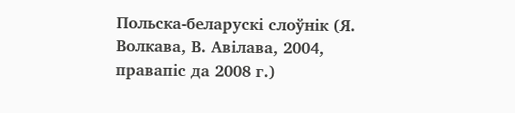Польска-беларускі слоўнік (Я. Волкава, В. Авілава, 2004, правапіс да 2008 г.)